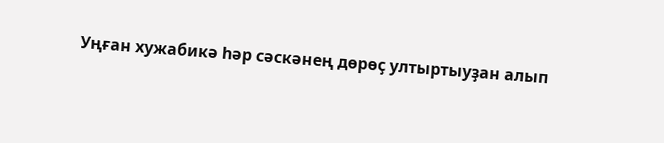Уңған хужабикә һәр сәскәнең дөрөҫ ултыртыуҙан алып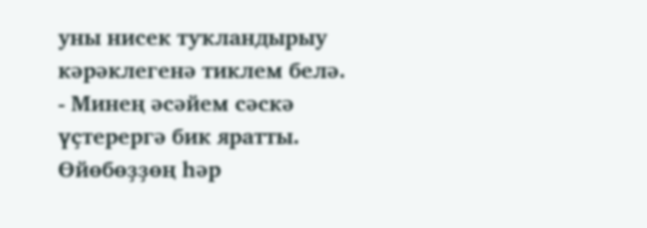уны нисек туҡландырыу кәрәклегенә тиклем белә.
- Минең әсәйем сәскә үҫтерергә бик яратты. Өйөбөҙҙөң һәр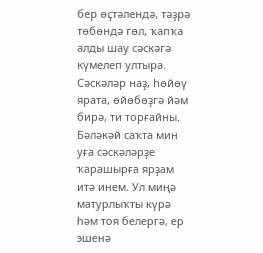бер өҫтәлендә, тәҙрә төбөндә гөл, ҡапҡа алды шау сәскәгә күмелеп ултыра. Сәскәләр наҙ, һөйөү ярата, өйөбөҙгә йәм бирә, ти торғайны. Бәләкәй саҡта мин уға сәскәләрҙе ҡарашырға ярҙам итә инем. Ул миңә матурлыҡты күрә һәм тоя белергә, ер эшенә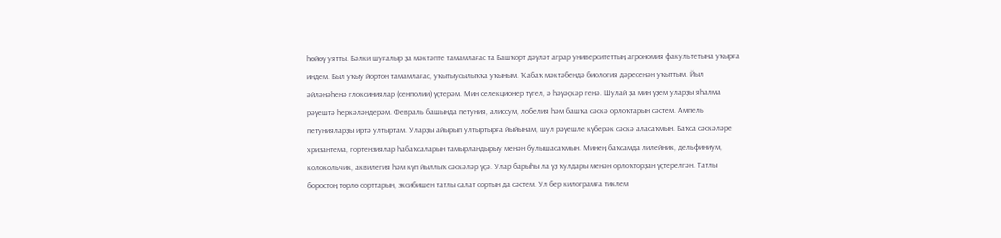һөйөү уятты. Бәлки шуғалыр ҙа мәктәпте тамамлағас та Башҡорт дәүләт аграр университеттың агрономия факультетына уҡырға индем. Был уҡыу йортон тамамлағас, уҡытыусылыҡҡа уҡыным. Ҡабаҡ мәктәбендә биология дәресенән уҡыттым. Йыл әйләнәһенә глоксиниялар (сенполии) үҫтерәм. Мин селекционер түгел, ә һәүәҫкәр генә. Шулай ҙа мин үҙем уларҙы яһалма рәүештә һеркәләндерәм. Февраль башында петуния, алиссум, лобелия һәм башҡа сәскә орлоҡтарын сәстем. Ампель петунияларҙы иртә ултыртам. Уларҙы айырып ултыртырға йыйынам, шул рәүешле күберәк сәскә аласаҡмын. Баҡса сәскәләре хризантема, гортензиялар һабаҡсаларын тамырландырыу менән булышасаҡмын. Минең баҡсамда лилейник, дельфиниум, колокольчик, аквилегия һәм күп йыллыҡ сәскәләр үҫә. Улар барыһы ла үҙ ҡулдары менән орлоҡторҙан үҫтерелгән. Татлы боростоң төрлө сорттарын, эксибишен татлы салат сортын да сәстем. Ул бер килограмға тиклем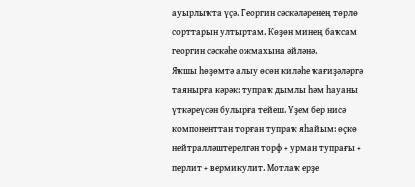ауырлыҡта үҫә. Георгин сәскәләренең төрлө сорттарын ултыртам. Көҙөн минең баҡсам георгин сәскәһе ожмахына әйләнә.
Яҡшы һөҙөмтә алыу өсөн киләһе ҡағиҙәләргә таянырға кәрәк: тупраҡ дымлы һәм һауаны үткәреүсән булырға тейеш. Үҙем бер нисә компоненттан торған тупраҡ яһайым: өҫкө нейтралләштерелгән торф + урман тупрағы + перлит + вермикулит. Мотлаҡ ерҙе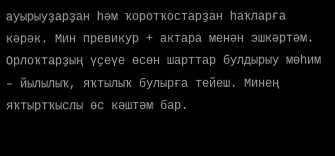ауырыуҙарҙан һәм ҡоротҡостарҙан һаҡларға кәрәк. Мин превикур + актара менән эшкәртәм. Орлоҡтарҙың үҫеүе өсөн шарттар булдырыу мөһим – йылылыҡ, яҡтылыҡ булырға тейеш. Минең яҡтыртҡыслы өс кәштәм бар.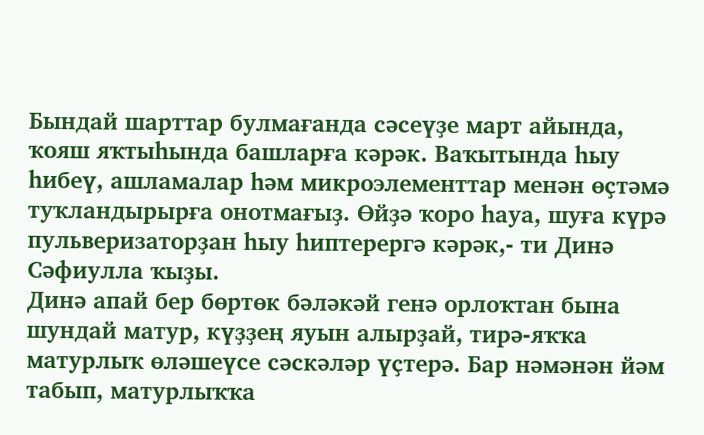Бындай шарттар булмағанда сәсеүҙе март айында, ҡояш яҡтыһында башларға кәрәк. Ваҡытында һыу һибеү, ашламалар һәм микроэлементтар менән өҫтәмә туҡландырырға онотмағыҙ. Өйҙә ҡоро һауа, шуға күрә пульверизаторҙан һыу һиптерергә кәрәк,- ти Динә Сәфиулла ҡыҙы.
Динә апай бер бөртөк бәләкәй генә орлоҡтан бына шундай матур, күҙҙең яуын алырҙай, тирә-яҡҡа матурлыҡ өләшеүсе сәскәләр үҫтерә. Бар нәмәнән йәм табып, матурлыҡҡа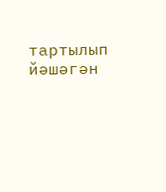тартылып йәшәгән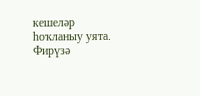кешеләр һоҡланыу уята.
Фирүзә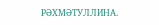РӘХМӘТУЛЛИНА.